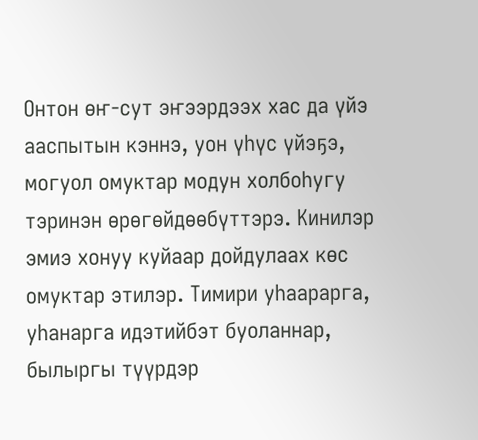Онтон өҥ-сут эҥээрдээх хас да үйэ ааспытын кэннэ, уон үһүс үйэҕэ, могуол омуктар модун холбоһугу тэринэн өрөгөйдөөбүттэрэ. Кинилэр эмиэ хонуу куйаар дойдулаах көс омуктар этилэр. Тимири уһаарарга, уһанарга идэтийбэт буоланнар, былыргы түүрдэр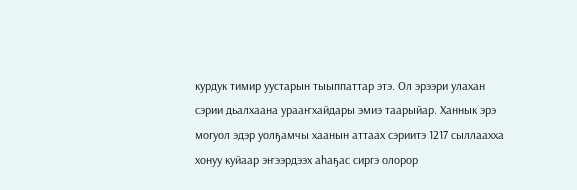курдук тимир уустарын тыыппаттар этэ. Ол эрээри улахан сэрии дьалхаана урааҥхайдары эмиэ таарыйар. Ханнык эрэ могуол эдэр уолҕамчы хаанын аттаах сэриитэ 1217 сыллаахха хонуу куйаар эҥээрдээх аһаҕас сиргэ олорор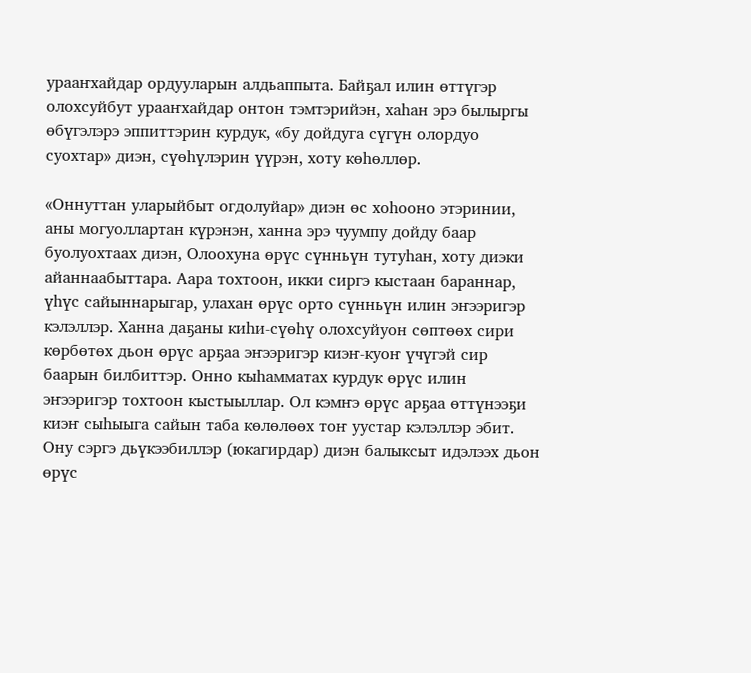урааҥхайдар ордууларын алдьаппыта. Байҕал илин өттүгэр олохсуйбут урааҥхайдар онтон тэмтэрийэн, хаһан эрэ былыргы өбүгэлэрэ эппиттэрин курдук, «бу дойдуга сүгүн олордуо суохтар» диэн, сүөһүлэрин үүрэн, хоту көһөллөр.

«Оннуттан уларыйбыт огдолуйар» диэн өс хоһооно этэринии, аны могуоллартан күрэнэн, ханна эрэ чуумпу дойду баар буолуохтаах диэн, Олоохуна өрүс сүнньүн тутуһан, хоту диэки айаннаабыттара. Аара тохтоон, икки сиргэ кыстаан бараннар, үһүс сайыннарыгар, улахан өрүс орто сүнньүн илин эҥээригэр кэлэллэр. Ханна даҕаны киһи-сүөһү олохсуйуон сөптөөх сири көрбөтөх дьон өрүс арҕаа эҥээригэр киэҥ-куоҥ үчүгэй сир баарын билбиттэр. Онно кыһамматах курдук өрүс илин эҥээригэр тохтоон кыстыыллар. Ол кэмҥэ өрүс арҕаа өттүнээҕи киэҥ сыһыыга сайын таба көлөлөөх тоҥ уустар кэлэллэр эбит. Ону сэргэ дьүкээбиллэр (юкагирдар) диэн балыксыт идэлээх дьон өрүс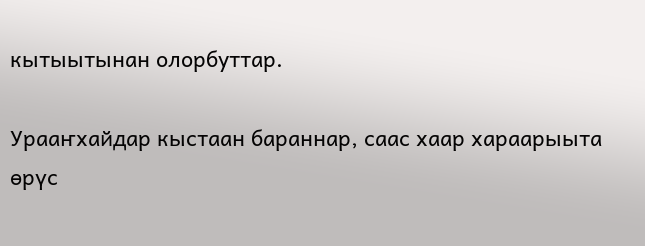кытыытынан олорбуттар.

Урааҥхайдар кыстаан бараннар, саас хаар хараарыыта өрүс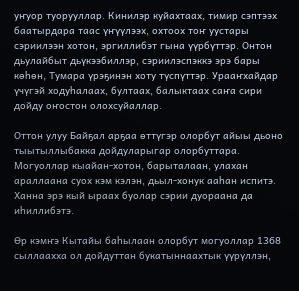уҥуор туорууллар. Кинилэр куйахтаах, тимир сэптээх баатырдара таас үҥүүлээх, охтоох тоҥ уустары сэриилээн хотон, эргиллибэт гына үүрбүттэр. Онтон дьулайбыт дьүкээбиллэр, сэриилэспэккэ эрэ бары көһөн, Тумара үрэҕинэн хоту түспүттэр. Урааҥхайдар үчүгэй ходуһалаах, бултаах, балыктаах саҥа сири дойду оҥостон олохсуйаллар.

Оттон улуу Байҕал арҕаа өттүгэр олорбут айыы дьоно тыытыллыбакка дойдуларыгар олорбуттара. Могуоллар кыайан-хотон, барыталаан, улахан араллаана суох кэм кэлэн, дьыл-хонук ааһан испитэ. Ханна эрэ кый ыраах буолар сэрии дуораана да иһиллибэтэ.

Өр кэмҥэ Кытайы баһылаан олорбут могуоллар 1368 сыллаахха ол дойдуттан букатыннаахтык үүрүллэн,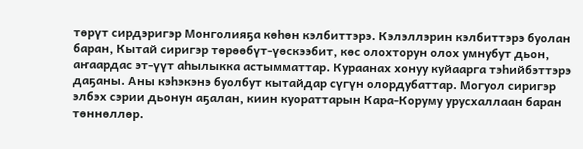төрүт сирдэригэр Монголияҕа көһөн кэлбиттэрэ. Кэлэллэрин кэлбиттэрэ буолан баран, Кытай сиригэр төрөөбүт-үөскээбит, көс олохторун олох умнубут дьон, аҥаардас эт-үүт аһылыкка астымматтар. Кураанах хонуу куйаарга тэһийбэттэрэ даҕаны. Аны кэһэкэнэ буолбут кытайдар сүгүн олордубаттар. Могуол сиригэр элбэх сэрии дьонун аҕалан, киин куораттарын Кара-Коруму урусхаллаан баран төннөллөр.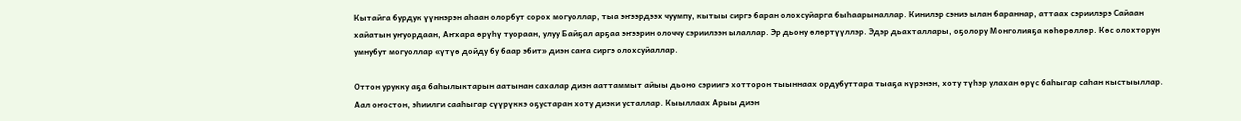Кытайга бурдук үүннэрэн аһаан олорбут сорох могуоллар, тыа эҥээрдээх чуумпу, кытыы сиргэ баран олохсуйарга быһаарыналлар. Кинилэр сэниэ ылан бараннар, аттаах сэриилэрэ Сайаан хайатын уҥуордаан, Аҥхара өрүһү туораан, улуу Байҕал арҕаа эҥээрин олоччу сэриилээн ылаллар. Эр дьону өлөртүүллэр. Эдэр дьахталлары, оҕолору Монголияҕа көһөрөллөр. Көс олохторун умнубут могуоллар «үтүө дойду бу баар эбит» диэн саҥа сиргэ олохсуйаллар.

Оттон урукку аҕа баһылыктарын аатынан сахалар диэн ааттаммыт айыы дьоно сэриигэ хотторон тыыннаах ордубуттара тыаҕа күрэнэн, хоту түһэр улахан өрүс баһыгар саһан кыстыыллар. Аал оҥостон, эһиилги сааһыгар сүүрүккэ оҕустаран хоту диэки усталлар. Кыыллаах Арыы диэн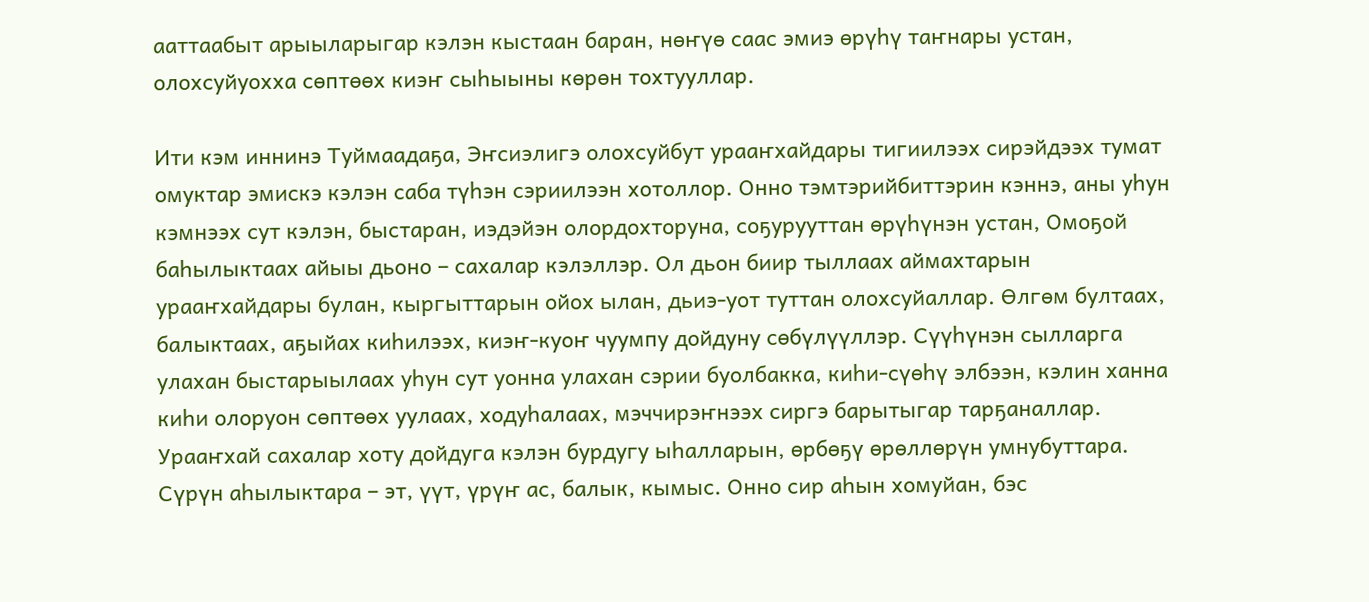ааттаабыт арыыларыгар кэлэн кыстаан баран, нөҥүө саас эмиэ өрүһү таҥнары устан, олохсуйуохха сөптөөх киэҥ сыһыыны көрөн тохтууллар.

Ити кэм иннинэ Туймаадаҕа, Эҥсиэлигэ олохсуйбут урааҥхайдары тигиилээх сирэйдээх тумат омуктар эмискэ кэлэн саба түһэн сэриилээн хотоллор. Онно тэмтэрийбиттэрин кэннэ, аны уһун кэмнээх сут кэлэн, быстаран, иэдэйэн олордохторуна, соҕурууттан өрүһүнэн устан, Омоҕой баһылыктаах айыы дьоно – сахалар кэлэллэр. Ол дьон биир тыллаах аймахтарын урааҥхайдары булан, кыргыттарын ойох ылан, дьиэ-уот туттан олохсуйаллар. Өлгөм бултаах, балыктаах, аҕыйах киһилээх, киэҥ-куоҥ чуумпу дойдуну сөбүлүүллэр. Сүүһүнэн сылларга улахан быстарыылаах уһун сут уонна улахан сэрии буолбакка, киһи-сүөһү элбээн, кэлин ханна киһи олоруон сөптөөх уулаах, ходуһалаах, мэччирэҥнээх сиргэ барытыгар тарҕаналлар. Урааҥхай сахалар хоту дойдуга кэлэн бурдугу ыһалларын, өрбөҕү өрөллөрүн умнубуттара. Сүрүн аһылыктара – эт, үүт, үрүҥ ас, балык, кымыс. Онно сир аһын хомуйан, бэс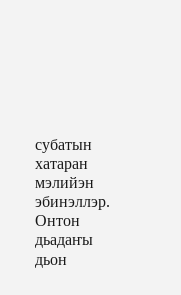субатын хатаран мэлийэн эбинэллэр. Онтон дьадаҥы дьон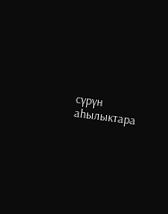сүрүн аһылыктара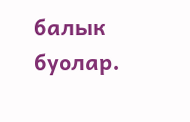балык буолар.